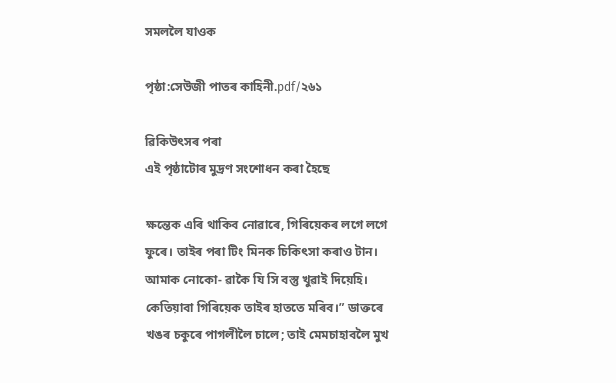সমললৈ যাওক

পৃষ্ঠা:সেউজী পাতৰ কাহিনী.pdf/২৬১

ৱিকিউৎসৰ পৰা
এই পৃষ্ঠাটোৰ মুদ্ৰণ সংশোধন কৰা হৈছে

ক্ষন্তেক এৰি থাকিব নোৱাৰে, গিৰিয়েকৰ লগে লগে ফুৰে। তাইৰ পৰা টিং মিনক চিকিৎসা কৰাও টান। আমাক নোকো- ৱাকৈ যি সি বস্তু খুৱাই দিয়েহি। কেতিয়াবা গিৰিয়েক তাইৰ হাততে মৰিব।” ডাক্তৰে খঙৰ চকুৰে পাগলীলৈ চালে; তাই মেমচাহাবলৈ মুখ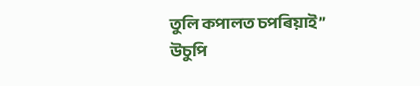তুলি কপালত চপৰিয়াই” উচুপি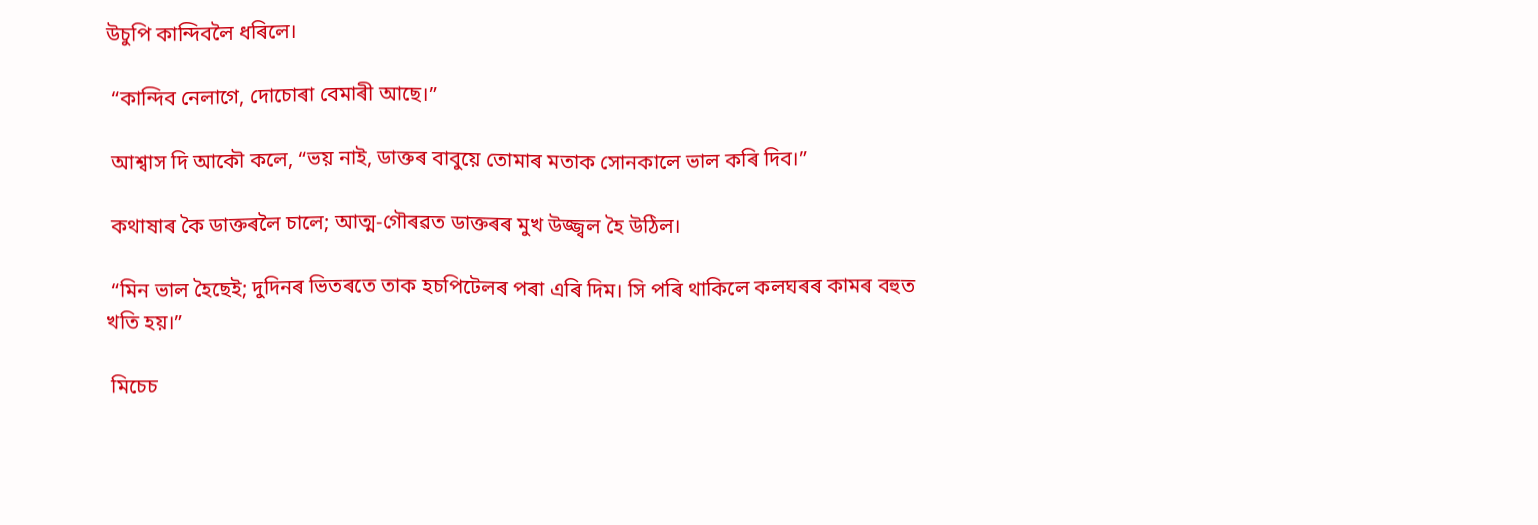উচুপি কান্দিবলৈ ধৰিলে।

 “কান্দিব নেলাগে, দোচোৰা বেমাৰী আছে।”

 আশ্বাস দি আকৌ কলে, “ভয় নাই, ডাক্তৰ বাবুয়ে তোমাৰ মতাক সোনকালে ভাল কৰি দিব।”

 কথাষাৰ কৈ ডাক্তৰলৈ চালে; আত্ম-গৌৰৱত ডাক্তৰৰ মুখ উজ্জ্বল হৈ উঠিল।

 “মিন ভাল হৈছেই; দুদিনৰ ভিতৰতে তাক হচপিটেলৰ পৰা এৰি দিম। সি পৰি থাকিলে কলঘৰৰ কামৰ বহুত খতি হয়।”

 মিচেচ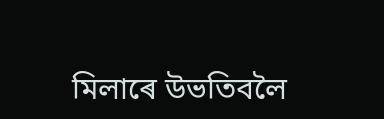মিলাৰে উভতিবলৈ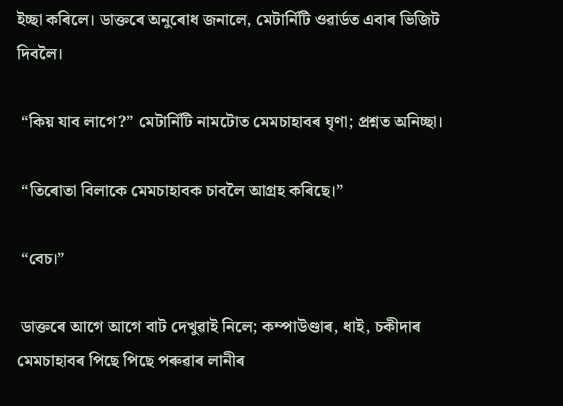ইচ্ছা কৰিলে। ডাক্তৰে অনুৰোধ জনালে, মেটাৰ্নিটি ওৱাৰ্ডত এবাৰ ভিজিট দিবলৈ।

 “কিয় যাব লাগে?” মেটাৰ্নিটি নামটোত মেমচাহাবৰ ঘৃণা; প্ৰশ্নত অনিচ্ছা।

 “তিৰোতা বিলাকে মেমচাহাবক চাবলৈ আগ্ৰহ কৰিছে।”

 “বেচ।”

 ডাক্তৰে আগে আগে বাট দেখুৱাই নিলে; কম্পাউণ্ডাৰ, ধাই, চকীদাৰ মেমচাহাবৰ পিছে পিছে পৰুৱাৰ লানীৰ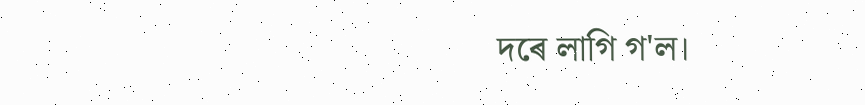দৰে লাগি গ'ল।